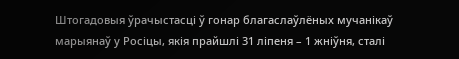Штогадовыя ўрачыстасці ў гонар благаслаўлёных мучанікаў марыянаў у Росіцы, якія прайшлі 31 ліпеня – 1 жніўня, сталі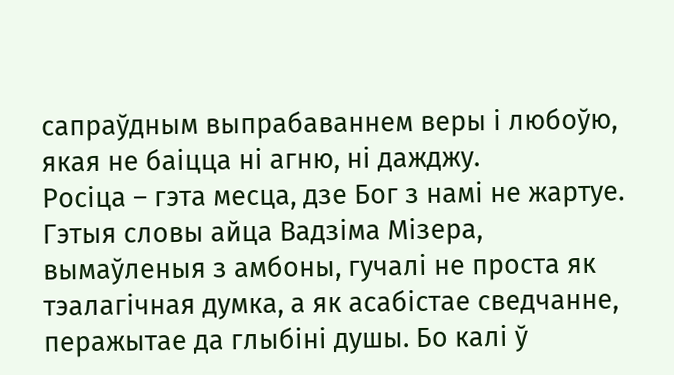сапраўдным выпрабаваннем веры і любоўю, якая не баіцца ні агню, ні дажджу.
Росіца – гэта месца, дзе Бог з намі не жартуе. Гэтыя словы айца Вадзіма Мізера, вымаўленыя з амбоны, гучалі не проста як тэалагічная думка, а як асабістае сведчанне, перажытае да глыбіні душы. Бо калі ў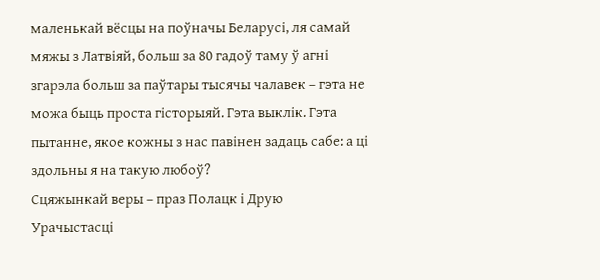маленькай вёсцы на поўначы Беларусі, ля самай мяжы з Латвіяй, больш за 80 гадоў таму ў агні згарэла больш за паўтары тысячы чалавек – гэта не можа быць проста гісторыяй. Гэта выклік. Гэта пытанне, якое кожны з нас павінен задаць сабе: а ці здольны я на такую любоў?
Сцяжынкай веры – праз Полацк і Друю
Урачыстасці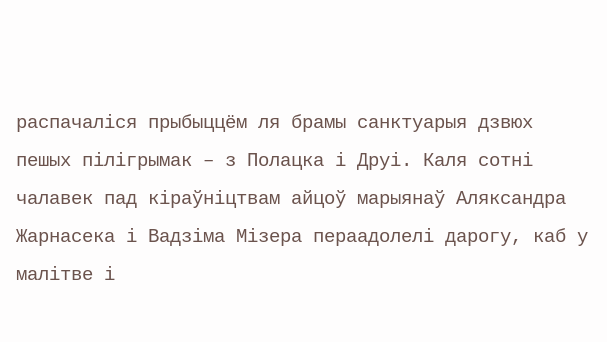распачаліся прыбыццём ля брамы санктуарыя дзвюх пешых пілігрымак – з Полацка і Друі. Каля сотні чалавек пад кіраўніцтвам айцоў марыянаў Аляксандра Жарнасека і Вадзіма Мізера пераадолелі дарогу, каб у малітве і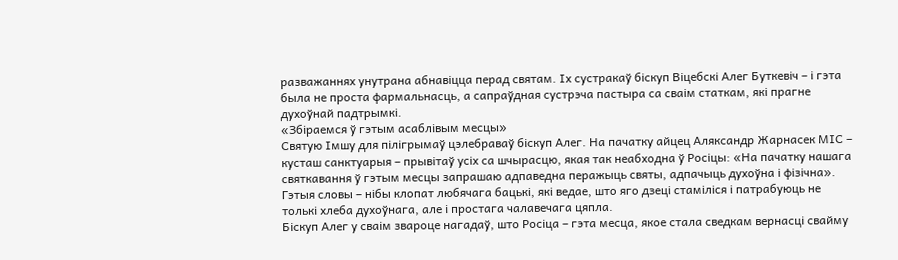разважаннях унутрана абнавіцца перад святам. Іх сустракаў біскуп Віцебскі Алег Буткевіч – і гэта была не проста фармальнасць, а сапраўдная сустрэча пастыра са сваім статкам, які прагне духоўнай падтрымкі.
«Збіраемся ў гэтым асаблівым месцы»
Святую Імшу для пілігрымаў цэлебраваў біскуп Алег. На пачатку айцец Аляксандр Жарнасек МІС – кусташ санктуарыя – прывітаў усіх са шчырасцю, якая так неабходна ў Росіцы: «На пачатку нашага святкавання ў гэтым месцы запрашаю адпаведна перажыць святы, адпачыць духоўна і фізічна». Гэтыя словы – нібы клопат любячага бацькі, які ведае, што яго дзеці стаміліся і патрабуюць не толькі хлеба духоўнага, але і простага чалавечага цяпла.
Біскуп Алег у сваім звароце нагадаў, што Росіца – гэта месца, якое стала сведкам вернасці свайму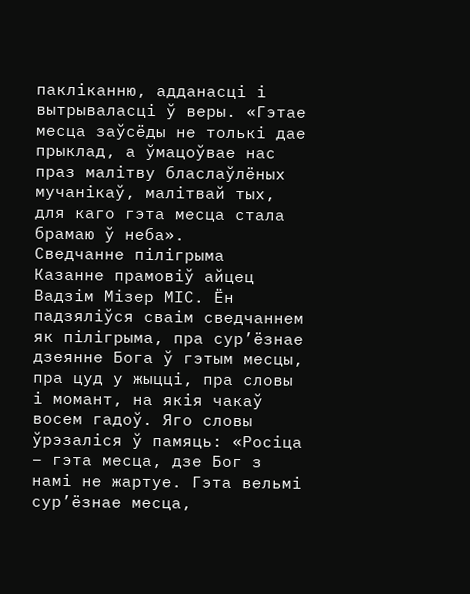пакліканню, адданасці і вытрываласці ў веры. «Гэтае месца заўсёды не толькі дае прыклад, а ўмацоўвае нас праз малітву бласлаўлёных мучанікаў, малітвай тых, для каго гэта месца стала брамаю ў неба».
Сведчанне пілігрыма
Казанне прамовіў айцец Вадзім Мізер МІС. Ён падзяліўся сваім сведчаннем як пілігрыма, пра сур’ёзнае дзеянне Бога ў гэтым месцы, пра цуд у жыцці, пра словы і момант, на якія чакаў восем гадоў. Яго словы ўрэзаліся ў памяць: «Росіца – гэта месца, дзе Бог з намі не жартуе. Гэта вельмі сур’ёзнае месца,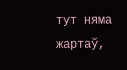тут няма жартаў,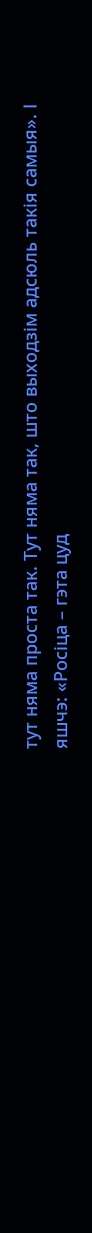тут няма проста так. Тут няма так, што выходзім адсюль такія самыя». І яшчэ: «Росіца – гэта цуд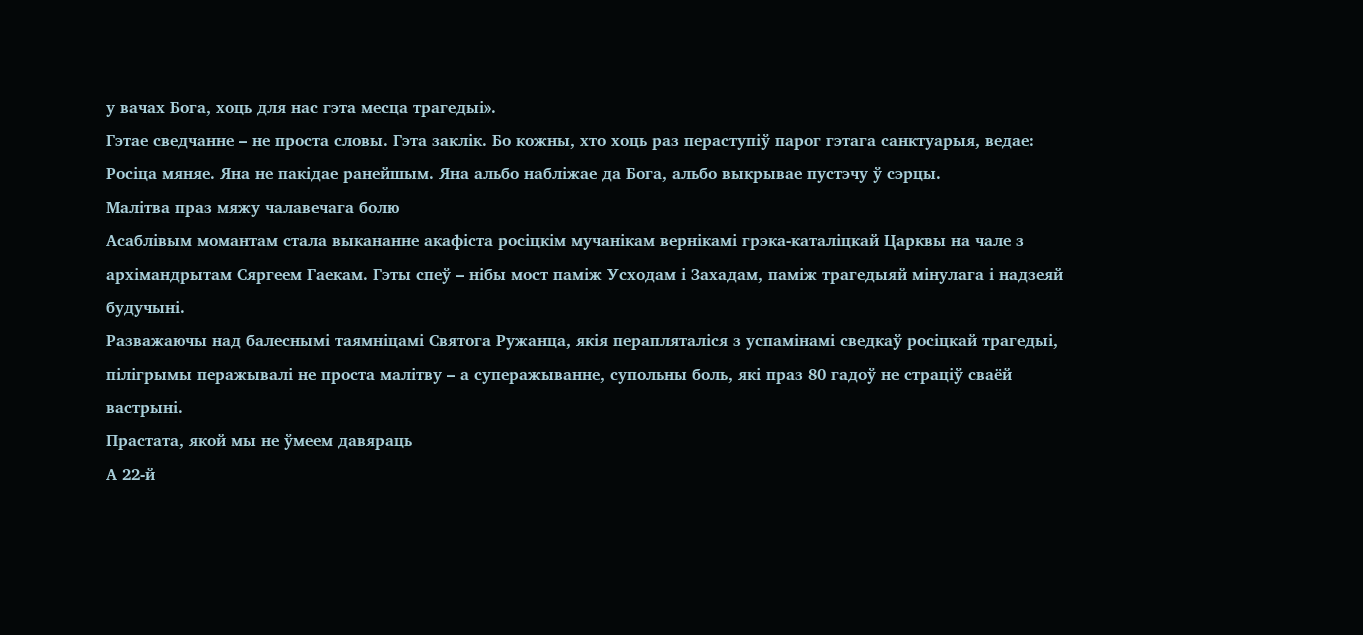у вачах Бога, хоць для нас гэта месца трагедыі».
Гэтае сведчанне – не проста словы. Гэта заклік. Бо кожны, хто хоць раз пераступіў парог гэтага санктуарыя, ведае: Росіца мяняе. Яна не пакідае ранейшым. Яна альбо набліжае да Бога, альбо выкрывае пустэчу ў сэрцы.
Малітва праз мяжу чалавечага болю
Асаблівым момантам стала выкананне акафіста росіцкім мучанікам вернікамі грэка-каталіцкай Царквы на чале з архімандрытам Сяргеем Гаекам. Гэты спеў – нібы мост паміж Усходам і Захадам, паміж трагедыяй мінулага і надзеяй будучыні.
Разважаючы над балеснымі таямніцамі Святога Ружанца, якія перапляталіся з успамінамі сведкаў росіцкай трагедыі, пілігрымы перажывалі не проста малітву – а суперажыванне, супольны боль, які праз 80 гадоў не страціў сваёй вастрыні.
Прастата, якой мы не ўмеем давяраць
А 22-й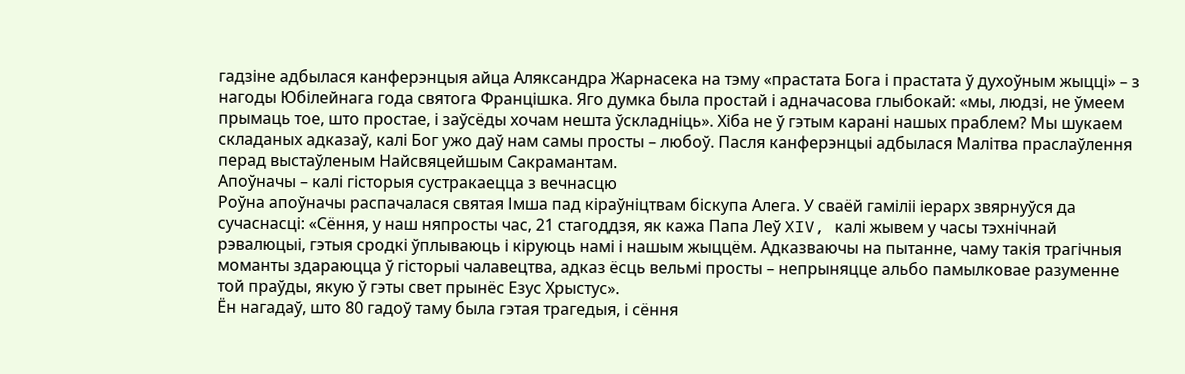гадзіне адбылася канферэнцыя айца Аляксандра Жарнасека на тэму «прастата Бога і прастата ў духоўным жыцці» – з нагоды Юбілейнага года святога Францішка. Яго думка была простай і адначасова глыбокай: «мы, людзі, не ўмеем прымаць тое, што простае, і заўсёды хочам нешта ўскладніць». Хіба не ў гэтым карані нашых праблем? Мы шукаем складаных адказаў, калі Бог ужо даў нам самы просты – любоў. Пасля канферэнцыі адбылася Малітва праслаўлення перад выстаўленым Найсвяцейшым Сакрамантам.
Апоўначы – калі гісторыя сустракаецца з вечнасцю
Роўна апоўначы распачалася святая Імша пад кіраўніцтвам біскупа Алега. У сваёй гаміліі іерарх звярнуўся да сучаснасці: «Сёння, у наш няпросты час, 21 стагоддзя, як кажа Папа Леў XIV, калі жывем у часы тэхнічнай рэвалюцыі, гэтыя сродкі ўплываюць і кіруюць намі і нашым жыццём. Адказваючы на пытанне, чаму такія трагічныя моманты здараюцца ў гісторыі чалавецтва, адказ ёсць вельмі просты – непрыняцце альбо памылковае разуменне той праўды, якую ў гэты свет прынёс Езус Хрыстус».
Ён нагадаў, што 80 гадоў таму была гэтая трагедыя, і сёння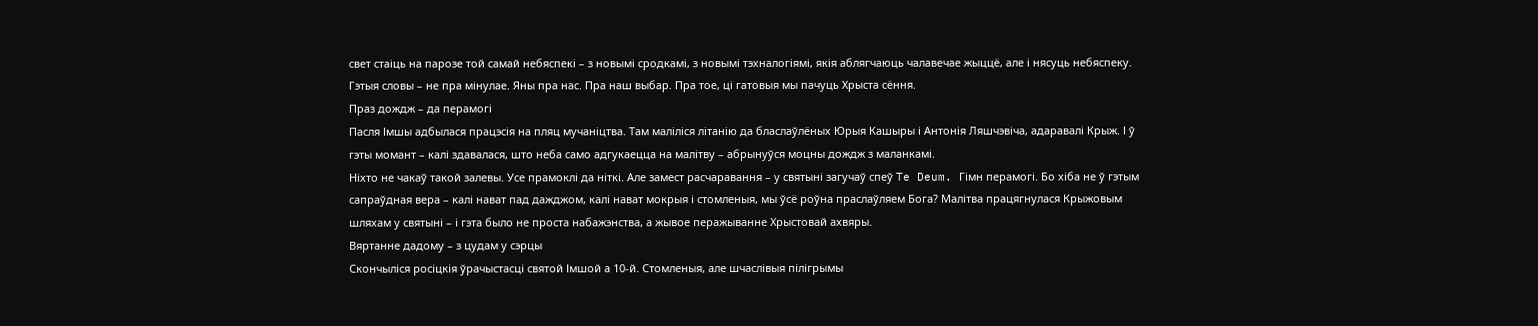свет стаіць на парозе той самай небяспекі – з новымі сродкамі, з новымі тэхналогіямі, якія аблягчаюць чалавечае жыццё, але і нясуць небяспеку. Гэтыя словы – не пра мінулае. Яны пра нас. Пра наш выбар. Пра тое, ці гатовыя мы пачуць Хрыста сёння.
Праз дождж – да перамогі
Пасля Імшы адбылася працэсія на пляц мучаніцтва. Там маліліся літанію да бласлаўлёных Юрыя Кашыры і Антонія Ляшчэвіча, адаравалі Крыж. І ў гэты момант – калі здавалася, што неба само адгукаецца на малітву – абрынуўся моцны дождж з маланкамі.
Ніхто не чакаў такой залевы. Усе прамоклі да ніткі. Але замест расчаравання – у святыні загучаў спеў Te Deum. Гімн перамогі. Бо хіба не ў гэтым сапраўдная вера – калі нават пад дажджом, калі нават мокрыя і стомленыя, мы ўсё роўна праслаўляем Бога? Малітва працягнулася Крыжовым шляхам у святыні – і гэта было не проста набажэнства, а жывое перажыванне Хрыстовай ахвяры.
Вяртанне дадому – з цудам у сэрцы
Скончыліся росіцкія ўрачыстасці святой Імшой а 10-й. Стомленыя, але шчаслівыя пілігрымы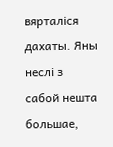вярталіся дахаты. Яны неслі з сабой нешта большае,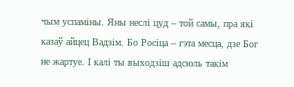чым успаміны. Яны неслі цуд – той самы, пра які казаў айцец Вадзім. Бо Росіца – гэта месца, дзе Бог не жартуе. І калі ты выходзіш адсюль такім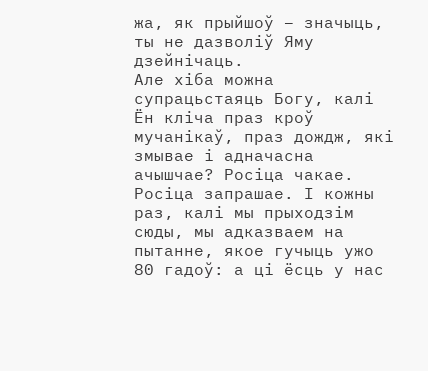жа, як прыйшоў – значыць, ты не дазволіў Яму дзейнічаць.
Але хіба можна супрацьстаяць Богу, калі Ён кліча праз кроў мучанікаў, праз дождж, які змывае і адначасна ачышчае? Росіца чакае. Росіца запрашае. І кожны раз, калі мы прыходзім сюды, мы адказваем на пытанне, якое гучыць ужо 80 гадоў: а ці ёсць у нас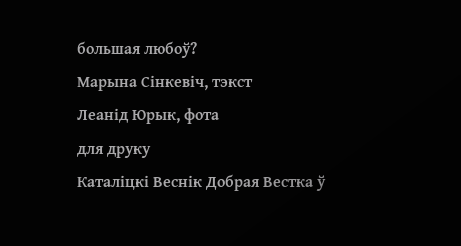большая любоў?
Марына Сінкевіч, тэкст
Леанід Юрык, фота
для друку
Каталіцкі Веснік Добрая Вестка ў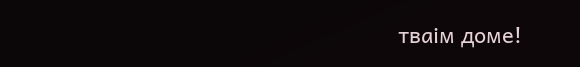тваім доме!